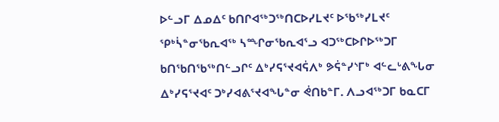ᐅᓪᓗᒥ ᐃᓄᐃᑦ ᑲᑎᒋᐊᖅᑐᖅᑎᑕᐅᓯᒪᔪᑦ ᐅᖃᖅᓯᒪᔪᑦ ᕿᒃᓵᓐᓂᖃᕆᐊᖅ ᓴᙱᓂᖃᕆᐊᕐᓗ ᐊᑐᖅᑕᐅᒋᐅᖅᑐᒥ ᑲᑎᖃᑎᖃᖅᑎᓪᓗᒋᑦ ᐃᒃᓯᕋᕐᔪᐊᕌᐱᒃ ᕗᕌᓐᓯᔅᒥᒃ ᐊᓪᓚᒡᕕᖓᓂ ᐃᒃᓯᕋᕐᔪᐊᑦ ᑐᒃᓯᐊᕕᕐᔪᐊᖓᓐᓂ ᕚᑎᑲᓐᒥ. ᐱᓗᐊᖅᑐᒥ ᑲᓇᑕᒥ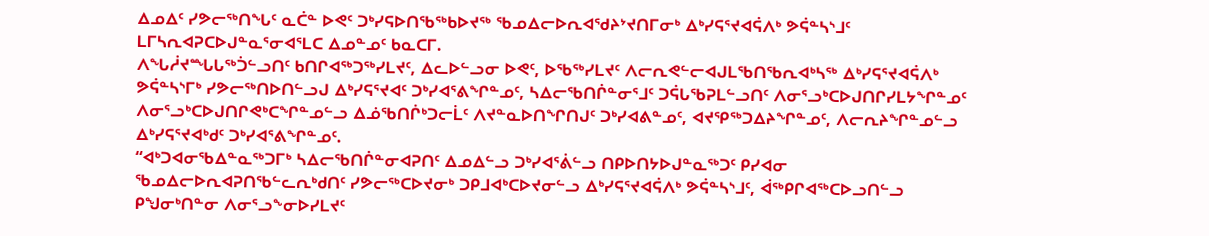ᐃᓄᐃᑦ ᓯᕗᓕᖅᑎᖓᑦ ᓇᑖᓐ ᐅᕙᑦ ᑐᒃᓯᕋᐅᑎᖃᖅᑲᐅᔪᖅ ᖃᓄᐃᓕᐅᕆᐊᖁᔨᔾᔪᑎᒥᓂᒃ ᐃᒃᓯᕋᕐᔪᐊᕌᐱᒃ ᕗᕌᓐᓴᔅᒧᑦ ᒪᒥᓴᕆᐊᕈᑕᐅᒍᓐᓇᕐᓂᐊᕐᒪᑕ ᐃᓄᓐᓄᑦ ᑲᓇᑕᒥ.
ᐱᖓᓲᔪᙵᒐᖅᑑᓪᓗᑎᑦ ᑲᑎᒋᐊᖅᑐᖅᓯᒪᔪᑦ, ᐃᓚᐅᓪᓗᓂ ᐅᕙᑦ, ᐅᖃᖅᓯᒪᔪᑦ ᐱᓕᕆᕙᓪᓕᐊᒍᒪᖃᑎᖃᕆᐊᒃᓴᖅ ᐃᒃᓯᕋᕐᔪᐊᕌᐱᒃ ᕗᕌᓐᓴᔅᒥᒃ ᓯᕗᓕᖅᑎᐅᑎᓪᓗᒍ ᐃᒃᓯᕋᕐᔪᐊᑦ ᑐᒃᓯᐊᕐᕕᖏᓐᓄᑦ, ᓴᐃᓕᖃᑎᒌᓐᓂᕐᒧᑦ ᑐᕌᒐᖃᕈᒪᓪᓗᑎᑦ ᐱᓂᕐᓗᒃᑕᐅᒍᑎᒋᓯᒪᔭᖏᓐᓄᑦ ᐱᓂᕐᓗᒃᑕᐅᒍᑎᒋᕙᒃᑕᖏᓐᓄᓪᓗ ᐃᓅᖃᑎᒌᒃᑐᓕᒫᑦ ᐱᔪᓐᓇᐅᑎᖏᑎᒍᑦ ᑐᒃᓯᐊᕕᓐᓄᑦ, ᐊᔪᕿᖅᑐᐃᔨᖏᓐᓄᑦ, ᐱᓕᕆᔨᖏᓐᓄᓪᓗ ᐃᒃᓯᕋᕐᔪᐊᒃᑯᑦ ᑐᒃᓯᐊᕐᕕᖏᓐᓄᑦ.
“ᐊᒃᑐᐊᓂᖃᐃᓐᓇᖅᑐᒥᒃ ᓴᐃᓕᖃᑎᒌᓐᓂᐊᕈᑎᑦ ᐃᓄᐃᓪᓗ ᑐᒃᓯᐊᕐᕖᓪᓗ ᑎᑭᐅᑎᔭᐅᒍᓐᓇᖅᑐᑦ ᑭᓯᐊᓂ ᖃᓄᐃᓕᐅᕆᐊᕈᑎᖃᓪᓚᕆᒃᑯᑎᑦ ᓯᕗᓕᖅᑕᐅᔪᓂᒃ ᑐᑭᒧᐊᒃᑕᐅᔪᓂᓪᓗ ᐃᒃᓯᕋᕐᔪᐊᕌᐱᒃ ᕗᕌᓐᓴᔅᒧᑦ, ᐋᖅᑭᒋᐊᖅᑕᐅᓗᑎᓪᓗ ᑭᖑᓂᒃᑎᓐᓂ ᐱᓂᕐᓗᖕᓂᐅᓯᒪᔪᑦ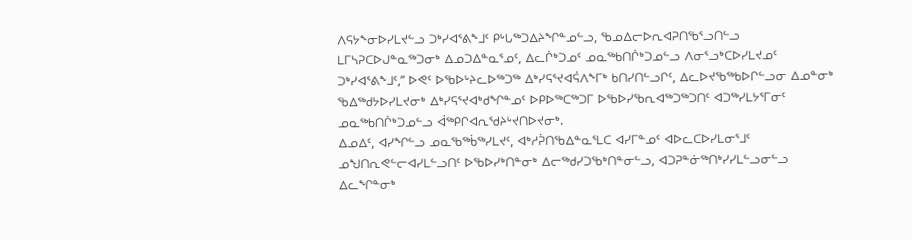ᐱᕋᔭᖕᓂᐅᓯᒪᔪᓪᓗ ᑐᒃᓯᐊᕐᕕᖕᒧᑦ ᑭᒡᒐᖅᑐᐃᔨᖏᓐᓄᓪᓗ, ᖃᓄᐃᓕᐅᕆᐊᕈᑎᖃᕐᓗᑎᓪᓗ ᒪᒥᓴᕈᑕᐅᒍᓐᓇᖅᑐᓂᒃ ᐃᓄᑐᐃᓐᓇᕐᓄᑦ, ᐃᓚᒌᒃᑐᓄᑦ ᓄᓇᖅᑲᑎᒌᒃᑐᓄᓪᓗ ᐱᓂᕐᓗᒃᑕᐅᓯᒪᔪᓄᑦ ᑐᒃᓯᐊᕐᕕᖕᒧᑦ,” ᐅᕙᑦ ᐅᖃᐅᒡᔨᓚᐅᖅᑐᖅ ᐃᒃᓯᕋᕐᔪᐊᕌᐱᖕᒥᒃ ᑲᑎᓯᑎᓪᓗᒋᑦ, ᐃᓚᐅᔪᖃᖅᑲᐅᒋᓪᓗᓂ ᐃᓄᓐᓂᒃ ᖃᐃᖅᑯᔭᐅᓯᒪᔪᓂᒃ ᐃᒃᓯᕋᕐᔪᐊᒃᑯᖏᓐᓄᑦ ᐅᑭᐅᖅᑕᖅᑐᒥ ᐅᖃᐅᓯᖃᕆᐊᖅᑐᖅᑐᑎᑦ ᐊᑐᖅᓯᒪᔭᕐᒥᓂᑦ ᓄᓇᖅᑲᑎᒌᒃᑐᓄᓪᓗ ᐋᖅᑭᒋᐊᕆᖁᔨᒡᔪᑎᐅᔪᓂᒃ.
ᐃᓄᐃᑦ, ᐊᓯᖏᓪᓗ ᓄᓇᖃᖅᑳᖅᓯᒪᔪᑦ, ᐊᒃᓱᕉᑎᖃᐃᓐᓇᕐᒪᑕ ᐊᓯᒥᓐᓄᑦ ᐊᐅᓚᑕᐅᓯᒪᓂᕐᒧᑦ ᓄᖑᑎᕆᕙᓪᓕᐊᓯᒪᓪᓗᑎᑦ ᐅᖃᐅᓯᒃᑎᓐᓂᒃ ᐃᓕᖅᑯᓯᑐᖃᒃᑎᓐᓂᓪᓗ, ᐊᑐᕈᓐᓃᖅᑎᒃᓯᓯᒪᓪᓗᓂᓪᓗ ᐃᓚᖏᓐᓂᒃ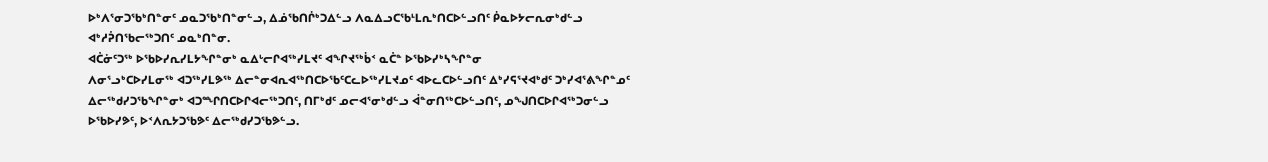ᐅᒃᐱᕐᓂᑐᖃᒃᑎᓐᓂᑦ ᓄᓇᑐᖃᒃᑎᓐᓂᓪᓗ, ᐃᓅᖃᑎᒌᒃᑐᐃᓪᓗ ᐱᓇᐃᓗᑕᖃᒻᒪᕆᒃᑎᑕᐅᓪᓗᑎᑦ ᑮᓇᐅᔭᓕᕆᓂᒃᑯᓪᓗ ᐊᒃᓱᕉᑎᖃᓕᖅᑐᑎᑦ ᓄᓇᒃᑎᓐᓂ.
ᐊᑖᓃᑦᑐᖅ ᐅᖃᐅᓯᕆᓯᒪᔭᖏᓐᓂᒃ ᓇᐃᒡᓕᒋᐊᖅᓯᒪᔪᑦ ᐊᖏᔪᖅᑳᑉ ᓇᑖᓐ ᐅᖃᐅᓯᒃᓴᖏᓐᓂ
ᐱᓂᕐᓗᒃᑕᐅᓯᒪᓂᖅ ᐊᑐᖅᓯᒪᕗᖅ ᐃᓕᓐᓂᐊᕆᐊᖅᑎᑕᐅᖃᑦᑕᓚᐅᖅᓯᒪᔪᓄᑦ ᐊᐅᓚᑕᐅᓪᓗᑎᑦ ᐃᒃᓯᕋᕐᔪᐊᒃᑯᑦ ᑐᒃᓯᐊᕐᕕᖏᓐᓄᑦ ᐃᓕᖅᑯᓯᑐᖃᖏᓐᓂᒃ ᐊᑐᙱᑎᑕᐅᒋᐊᓕᖅᑐᑎᑦ, ᑎᒥᒃᑯᑦ ᓄᓕᐊᕐᓂᒃᑯᓪᓗ ᐋᓐᓂᑎᖅᑕᐅᓪᓗᑎᑦ, ᓄᖑᑎᑕᐅᒋᐊᖅᑐᓂᓪᓗ ᐅᖃᐅᓯᕗᑦ, ᐅᑉᐱᕆᔭᑐᖃᕗᑦ ᐃᓕᖅᑯᓯᑐᖃᕗᓪᓗ.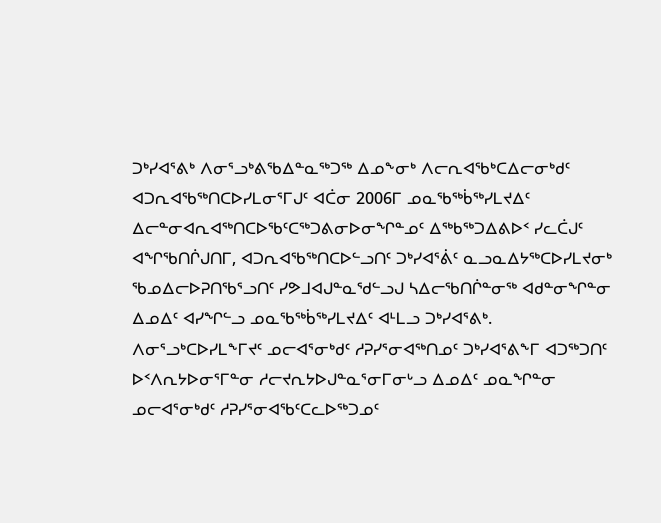ᑐᒃᓯᐊᕐᕕᒃ ᐱᓂᕐᓗᒃᕕᖃᐃᓐᓇᖅᑐᖅ ᐃᓄᖕᓂᒃ ᐱᓕᕆᐊᖃᒃᑕᐃᓕᓂᒃᑯᑦ ᐊᑐᕆᐊᖃᖅᑎᑕᐅᓯᒪᓂᕐᒥᒍᑦ ᐊᑖᓂ 2006ᒥ ᓄᓇᖃᖅᑳᖅᓯᒪᔪᐃᑦ ᐃᓕᓐᓂᐊᕆᐊᖅᑎᑕᐅᖃᑦᑕᖅᑐᕕᓂᐅᓂᖏᓐᓄᑦ ᐃᖅᑲᖅᑐᐃᕕᐅᑉ ᓯᓚᑖᒍᑦ ᐊᖏᖃᑎᒌᒍᑎᒥ, ᐊᑐᕆᐊᖃᖅᑎᑕᐅᓪᓗᑎᑦ ᑐᒃᓯᐊᕐᕖᑦ ᓇᓗᓇᐃᔭᖅᑕᐅᓯᒪᔪᓂᒃ ᖃᓄᐃᓕᐅᕈᑎᖃᕐᓗᑎᑦ ᓯᕗᒧᐊᒍᓐᓇᖁᓪᓗᒍ ᓴᐃᓕᖃᑎᒌᓐᓂᖅ ᐊᑯᓐᓂᖏᓐᓂ ᐃᓄᐃᑦ ᐊᓯᖏᓪᓗ ᓄᓇᖃᖅᑳᖅᓯᒪᔪᐃᑦ ᐊᒻᒪᓗ ᑐᒃᓯᐊᕐᕕᒃ.
ᐱᓂᕐᓗᒃᑕᐅᓯᒪᖕᒥᔪᑦ ᓄᓕᐊᕐᓂᒃᑯᑦ ᓱᕈᓯᕐᓂᐊᖅᑎᓄᑦ ᑐᒃᓯᐊᕐᕕᖕᒥ ᐊᑐᖅᑐᑎᑦ ᐅᑉᐱᕆᔭᐅᓂᕐᒥᓐᓂ ᓱᓕᔪᕆᔭᐅᒍᓐᓇᕐᓂᒥᓂᒡᓗ ᐃᓄᐃᑦ ᓄᓇᖏᓐᓂ ᓄᓕᐊᕐᓂᒃᑯᑦ ᓱᕈᓯᕐᓂᐊᖃᑦᑕᓚᐅᖅᑐᓄᑦ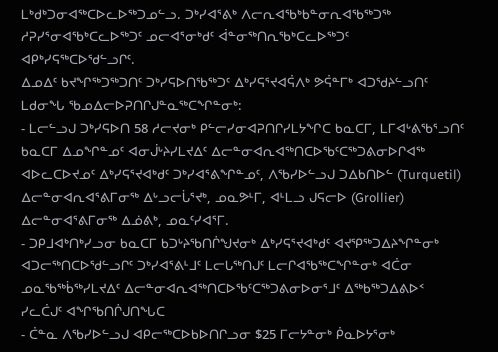ᒪᒃᑯᒃᑐᓂᐊᖅᑕᐅᓚᐅᖅᑐᓄᓪᓗ. ᑐᒃᓯᐊᕐᕕᒃ ᐱᓕᕆᐊᖃᒃᑲᓐᓂᕆᐊᖃᖅᑐᖅ ᓱᕈᓯᕐᓂᐊᖃᒃᑕᓚᐅᖅᑐᑦ ᓄᓕᐊᕐᓂᒃᑯᑦ ᐋᓐᓂᖅᑎᕆᖃᒃᑕᓚᐅᖅᑐᑦ ᐊᑭᒃᓯᕋᖅᑕᐅᖁᓪᓗᒋᑦ.
ᐃᓄᐃᑦ ᑲᔪᖏᖅᑐᖅᑐᑎᑦ ᑐᒃᓯᕋᐅᑎᖃᖅᑐᑦ ᐃᒃᓯᕋᕐᔪᐊᕌᐱᒃ ᕗᕌᓐᒥᒃ ᐊᑐᖁᔨᓪᓗᑎᑦ ᒪᑯᓂᖓ ᖃᓄᐃᓕᐅᕈᑎᒋᒍᓐᓇᖅᑕᖏᓐᓂᒃ:
- ᒪᓕᓪᓗᒍ ᑐᒃᓯᕋᐅᑎ 58 ᓱᓕᔪᓂᒃ ᑭᓪᓕᓯᓂᐊᕈᑎᒋᓯᒪᔭᖏᑕ ᑲᓇᑕᒥ, ᒪᒥᐊᒡᕕᖃᕐᓗᑎᑦ ᑲᓇᑕᒥ ᐃᓄᖏᓐᓄᑦ ᐊᓂᒎᒡᔨᓯᒪᔪᐃᑦ ᐃᓕᓐᓂᐊᕆᐊᖅᑎᑕᐅᖃᑦᑕᖅᑐᕕᓂᐅᒋᐊᖅ ᐊᐅᓚᑕᐅᔪᓄᑦ ᐃᒃᓯᕋᕐᔪᐊᒃᑯᑦ ᑐᒃᓯᐊᕐᕕᖏᓐᓄᑦ, ᐱᖃᓯᐅᓪᓗᒍ ᑐᐃᑲᑎᐅᓪ (Turquetil) ᐃᓕᓐᓂᐊᕆᐊᕐᕕᒥᓂᖅ ᐃᒡᓗᓕᒑᕐᔪᒃ, ᓄᓇᕗᒻᒥ, ᐊᒻᒪᓗ ᒍᕋᓕᐅ (Grollier) ᐃᓕᓐᓂᐊᕐᕕᒥᓂᖅ ᐃᓅᕕᒃ, ᓄᓇᑦᓯᐊᕐᒥ.
- ᑐᑭᒧᐊᒃᑎᒃᓯᓗᓂ ᑲᓇᑕᒥ ᑲᑐᒡᔨᖃᑎᒌᖑᔪᓂᒃ ᐃᒃᓯᕋᕐᔪᐊᒃᑯᑦ ᐊᔪᕿᖅᑐᐃᔨᖏᓐᓂᒃ ᐊᑐᓕᖅᑎᑕᐅᖁᓪᓗᒋᑦ ᑐᒃᓯᐊᕐᕕᒻᒧᑦ ᒪᓕᒐᖅᑎᒍᑦ ᒪᓕᒋᐊᖃᖅᑕᖏᓐᓂᒃ ᐊᑖᓂ ᓄᓇᖃᖅᑳᖅᓯᒪᔪᐃᑦ ᐃᓕᓐᓂᐊᕆᐊᖅᑎᑕᐅᖃᑦᑕᖅᑐᕕᓂᐅᓂᕐᒧᑦ ᐃᖅᑲᖅᑐᐃᕕᐅᑉ ᓯᓚᑖᒍᑦ ᐊᖏᖃᑎᒌᒍᑎᖓᑕ
- ᑖᓐᓇ ᐱᖃᓯᐅᓪᓗᒍ ᐊᑭᓕᖅᑕᐅᑲᐅᑎᒋᓗᓂ $25 ᒥᓕᔭᓐᓂᒃ ᑮᓇᐅᔭᕐᓂᒃ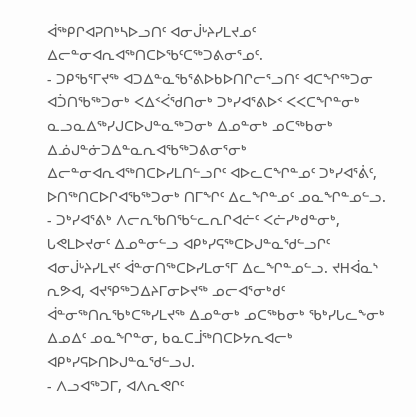ᐋᖅᑭᒋᐊᕈᑎᒃᓴᐅᓗᑎᑦ ᐊᓂᒎᒡᔨᓯᒪᔪᓄᑦ ᐃᓕᓐᓂᐊᕆᐊᖅᑎᑕᐅᖃᑦᑕᖅᑐᕕᓂᕐᓄᑦ.
- ᑐᑭᖃᕐᒥᔪᖅ ᐊᑐᐃᓐᓇᖃᕐᕕᐅᑲᐅᑎᒋᓕᕐᓗᑎᑦ ᐊᑕᖏᖅᑐᓂ ᐊᑑᑎᖃᖅᑐᓂᒃ ᐸᐃᑉᐹᖁᑎᓂᒃ ᑐᒃᓯᐊᕐᕕᐅᑉ ᐸᐸᑕᖏᓐᓂᒃ ᓇᓗᓇᐃᖅᓯᒍᑕᐅᒍᓐᓇᖅᑐᓂᒃ ᐃᓄᓐᓂᒃ ᓄᑕᖅᑲᓂᒃ ᐃᓅᒍᓐᓃᑐᐃᓐᓇᕆᐊᖃᖅᑐᕕᓂᕐᓂᒃ ᐃᓕᓐᓂᐊᕆᐊᖅᑎᑕᐅᓯᒪᑎᓪᓗᒋᑦ ᐊᐅᓚᑕᖏᓐᓄᑦ ᑐᒃᓯᐊᕐᕖᑦ, ᐅᑎᖅᑎᑕᐅᒋᐊᖃᖅᑐᓂᒃ ᑎᒥᖏᑦ ᐃᓚᖏᓐᓄᑦ ᓄᓇᖏᓐᓄᓪᓗ.
- ᑐᒃᓯᐊᕐᕕᒃ ᐱᓕᕆᖃᑎᖃᓪᓚᕆᒋᐊᓖᑦ ᐸᓖᓯᒃᑯᓐᓂᒃ, ᒐᕙᒪᐅᔪᓂᑦ ᐃᓄᓐᓂᓪᓗ ᐊᑭᒃᓯᕋᖅᑕᐅᒍᓐᓇᖁᓪᓗᒋᑦ ᐊᓂᒎᒡᔨᓯᒪᔪᑦ ᐋᓐᓂᑎᖅᑕᐅᓯᒪᓂᕐᒥ ᐃᓚᖏᓐᓄᓪᓗ. ᔪᕼᐋᓇᔅ ᕆᕗᐊ, ᐊᔪᕿᖅᑐᐃᔨᒥᓂᐅᔪᖅ ᓄᓕᐊᕐᓂᒃᑯᑦ ᐋᓐᓂᖅᑎᕆᖃᒃᑕᖅᓯᒪᔪᖅ ᐃᓄᓐᓂᒃ ᓄᑕᖅᑲᓂᒃ ᖃᒃᓯᒐᓚᖕᓂᒃ ᐃᓄᐃᑦ ᓄᓇᖏᓐᓂ, ᑲᓇᑕᒨᖅᑎᑕᐅᔭᕆᐊᓕᒃ ᐊᑭᒃᓯᕋᐅᑎᐅᒍᓐᓇᖁᓪᓗᒍ.
- ᐱᓗᐊᖅᑐᒥ, ᐊᐱᕆᕙᒋᑦ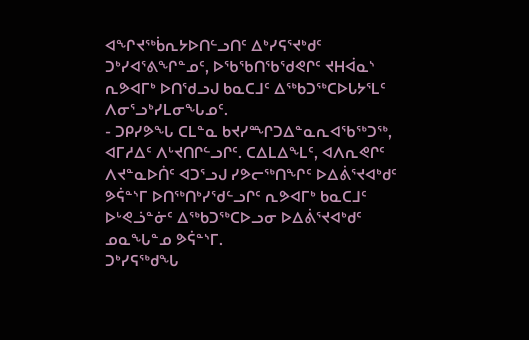ᐊᖏᔪᖅᑳᕆᔭᐅᑎᓪᓗᑎᑦ ᐃᒃᓯᕋᕐᔪᒃᑯᑦ ᑐᒃᓯᐊᕐᕕᖏᓐᓄᑦ, ᐅᖃᖃᑎᖃᖁᕙᒋᑦ ᔪᕼᐋᓇᔅ ᕆᕗᐊᒥᒃ ᐅᑎᖁᓗᒍ ᑲᓇᑕᒧᑦ ᐃᖅᑲᑐᖅᑕᐅᒐᔭᕐᒪᑦ ᐱᓂᕐᓗᒃᓯᒪᓂᖓᓄᑦ.
- ᑐᑭᓯᕗᖓ ᑕᒪᓐᓇ ᑲᔪᓯᙱᑐᐃᓐᓇᕆᐊᖃᖅᑐᖅ, ᐊᒥᓱᐃᑦ ᐱᒡᔪᑎᒋᓪᓗᒋᑦ. ᑕᐃᒪᐃᖕᒪᑦ, ᐊᐱᕆᕙᒋᑦ ᐱᔪᓐᓇᐅᑏᑦ ᐊᑐᕐᓗᒍ ᓯᕗᓕᖅᑎᖏᑦ ᐅᐃᕖᕐᔪᐊᒃᑯᑦ ᕗᕌᓐᔅᒥ ᐅᑎᖅᑎᒃᓯᖁᓪᓗᒋᑦ ᕆᕗᐊᒥᒃ ᑲᓇᑕᒧᑦ ᐅᒡᕙᓘᓐᓃᑦ ᐃᖅᑲᑐᖅᑕᐅᓗᓂ ᐅᐃᕖᕐᔪᐊᒃᑯᑦ ᓄᓇᖓᓐᓄ ᕗᕌᓐᔅᒥ.
ᑐᒃᓯᕋᖅᑯᖓ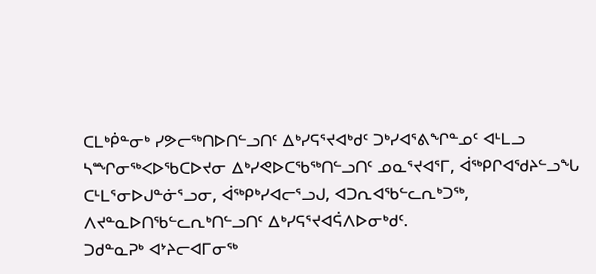ᑕᒪᒃᑮᓐᓂᒃ ᓯᕗᓕᖅᑎᐅᑎᓪᓗᑎᑦ ᐃᒃᓯᕋᕐᔪᐊᒃᑯᑦ ᑐᒃᓯᐊᕐᕕᖏᓐᓄᑦ ᐊᒻᒪᓗ ᓴᙱᓂᖅᐸᐅᖃᑕᐅᔪᓂ ᐃᒃᓯᕙᐅᑕᖃᖅᑎᓪᓗᑎᑦ ᓄᓇᕐᔪᐊᕐᒥ, ᐋᖅᑭᒋᐊᖁᔨᓪᓗᖓ ᑕᒻᒪᕐᓂᐅᒍᓐᓃᕐᓗᓂ, ᐋᖅᑭᒃᓯᐊᓕᕐᓗᒍ, ᐊᑐᕆᐊᖃᓪᓚᕆᒃᑐᖅ, ᐱᔪᓐᓇᐅᑎᖃᓪᓚᕆᒃᑎᓪᓗᑎᑦ ᐃᒃᓯᕋᕐᔪᐊᕌᐱᐅᓂᒃᑯᑦ.
ᑐᑯᓐᓇᕈᒃ ᐊᔾᔨᓕᐊᒥᓂᖅ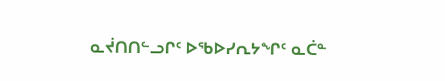ᓇᔫᑎᑎᓪᓗᒋᑦ ᐅᖃᐅᓯᕆᔭᖏᑦ ᓇᑖᓐ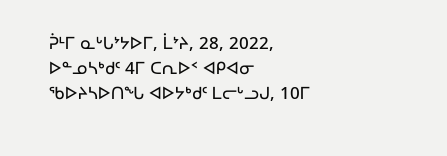ᕉᒻᒥ ᓇᒡᒐᔾᔭᐅᒥ, ᒫᔾᔨ, 28, 2022, ᐅᓐᓄᓴᒃᑯᑦ 4ᒥ ᑕᕆᐅᑉ ᐊᑭᐊᓂ ᖃᐅᔨᓴᐅᑎᖓ ᐊᐅᔭᒃᑯᑦ ᒪᓕᒡᓗᒍ, 10ᒥ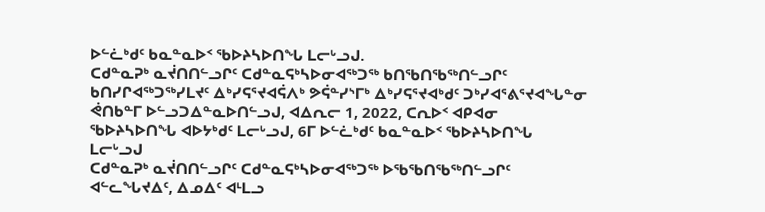ᐅᓪᓛᒃᑯᑦ ᑲᓇᓐᓇᐅᑉ ᖃᐅᔨᓴᐅᑎᖓ ᒪᓕᒡᓗᒍ.
ᑕᑯᓐᓇᕈᒃ ᓇᔫᑎᑎᓪᓗᒋᑦ ᑕᑯᓐᓇᕋᒃᓴᐅᓂᐊᖅᑐᖅ ᑲᑎᖃᑎᖃᖅᑎᓪᓗᒋᑦ ᑲᑎᓯᒋᐊᖅᑐᖅᓯᒪᔪᑦ ᐃᒃᓯᕋᕐᔪᐊᕌᐱᒃ ᕗᕌᓐᓯᔅᒥᒃ ᐃᒃᓯᕋᕐᔪᐊᒃᑯᑦ ᑐᒃᓯᐊᕐᕕᕐᔪᐊᖓᓐᓂ ᕚᑎᑲᓐᒥ ᐅᓪᓗᑐᐃᓐᓇᐅᑎᓪᓗᒍ, ᐊᐃᕆᓕ 1, 2022, ᑕᕆᐅᑉ ᐊᑭᐊᓂ ᖃᐅᔨᓴᐅᑎᖓ ᐊᐅᔭᒃᑯᑦ ᒪᓕᒡᓗᒍ, 6ᒥ ᐅᓪᓛᒃᑯᑦ ᑲᓇᓐᓇᐅᑉ ᖃᐅᔨᓴᐅᑎᖓ ᒪᓕᒡᓗᒍ
ᑕᑯᓐᓇᕈᒃ ᓇᔫᑎᑎᓪᓗᒋᑦ ᑕᑯᓐᓇᕋᒃᓴᐅᓂᐊᖅᑐᖅ ᐅᖃᖃᑎᖃᖅᑎᓪᓗᒋᑦ ᐊᓪᓚᖓᔪᐃᑦ, ᐃᓄᐃᑦ ᐊᒻᒪᓗ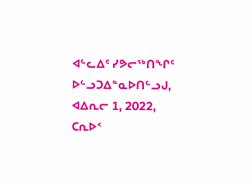ᐊᓪᓚᐃᑦ ᓯᕗᓕᖅᑎᖏᑦ ᐅᓪᓗᑐᐃᓐᓇᐅᑎᓪᓗᒍ, ᐊᐃᕆᓕ 1, 2022, ᑕᕆᐅᑉ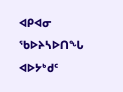ᐊᑭᐊᓂ ᖃᐅᔨᓴᐅᑎᖓ ᐊᐅᔭᒃᑯᑦ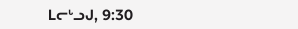ᒪᓕᒡᓗᒍ, 9:30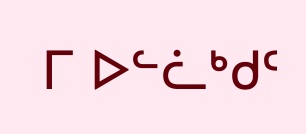ᒥ ᐅᓪᓛᒃᑯᑦ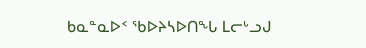ᑲᓇᓐᓇᐅᑉ ᖃᐅᔨᓴᐅᑎᖓ ᒪᓕᒡᓗᒍ